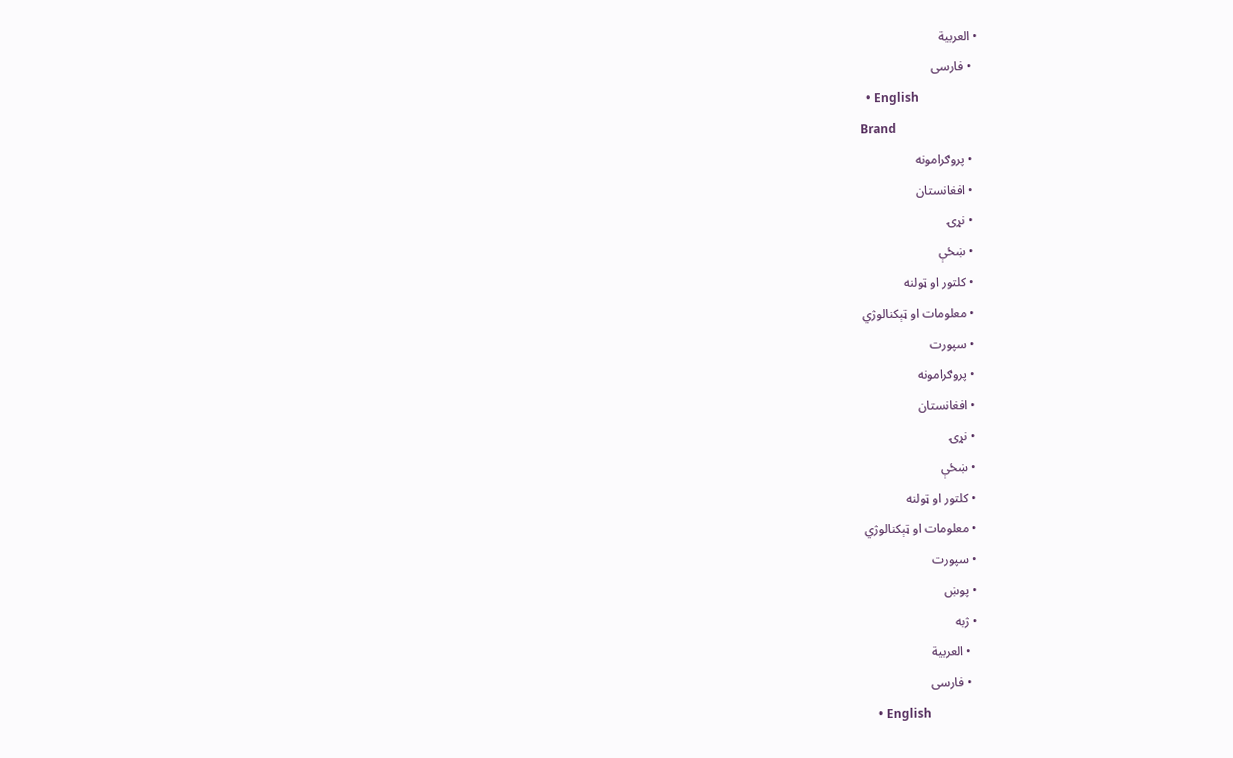• العربية
  • فارسی
  • English
Brand
  • پروګرامونه
  • افغانستان
  • نړۍ
  • ښځې
  • کلتور او ټولنه
  • معلومات او ټېکنالوژي
  • سپورت
  • پروګرامونه
  • افغانستان
  • نړۍ
  • ښځې
  • کلتور او ټولنه
  • معلومات او ټېکنالوژي
  • سپورت
  • پوښ
  • ژبه
    • العربية
    • فارسی
    • English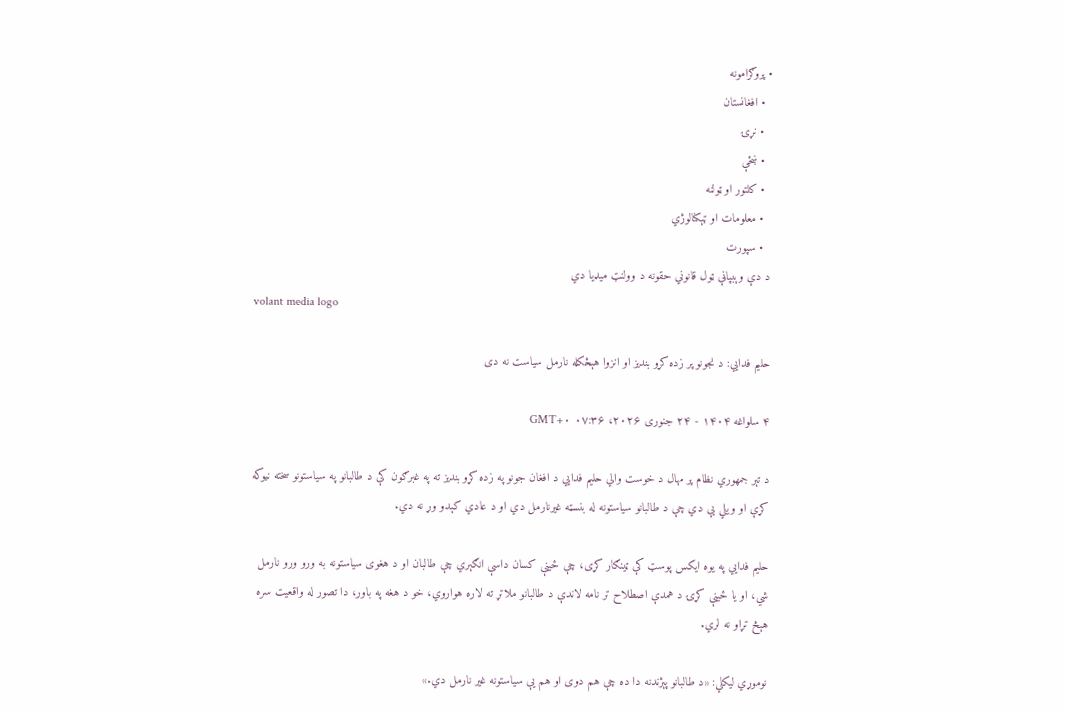• پروګرامونه
  • افغانستان
  • نړۍ
  • ښځې
  • کلتور او ټولنه
  • معلومات او ټېکنالوژي
  • سپورت
د دې وېبپاڼې ټول قانوني حقونه د وولنټ میډیا دي
volant media logo

حلیم فدایي: د نجونو پر زده کړو بندیز او انزوا هېڅکله نارمل سیاست نه دی

۴ سلواغه ۱۴۰۴ - ۲۴ جنوری ۲۰۲۶، ۰۷:۳۶ GMT+۰

د تېر جمهوري نظام پر مهال د خوست والي حلیم فدایي د افغان جونو په زده کړو بندیز ته په غبرګون کې د طالبانو په سیاستونو سخته نیوکه کړې او ویلي یې دي چې د طالبانو سیاستونه له بنسټه غیرنارمل دي او د عادي کېدو وړ نه دي.

حلیم فدایي په یوه ایکس پوسټ کې ټینګار کړی، چې ځینې کسان داسې انګېري چې طالبان او د هغوی سیاستونه به ورو ورو نارمل شي، او یا ځینې کړۍ د همدې اصطلاح تر نامه لاندې د طالبانو ملاتړ ته لاره هواروي، خو د هغه په باور، دا تصور له واقعیت سره هېڅ تړاو نه لري.

نوموړي لیکلي: «د طالبانو پېژندنه دا ده چې هم دوی او هم یې سیاستونه غیر نارمل دي.»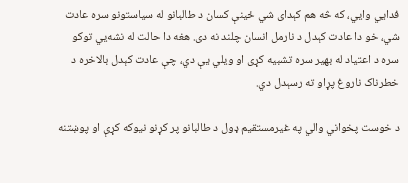فدایي وایي، که څه هم کېدای شي ځینې کسان د طالبانو له سیاستونو سره عادت شي، خو دا عادت کېدل د نارمل انسان چلند نه دی. هغه دا حالت له نشه‌يي توکو سره د اعتیاد له بهیر سره تشبیه کړی او ویلي یې دي، چې عادت کېدل بالاخره د خطرناک ناروغ پړاو ته رسېدل دي.

د خوست پخواني والي په غیرمستقیم ډول د طالبانو پر کړنو نیوکه کړې او پوښتنه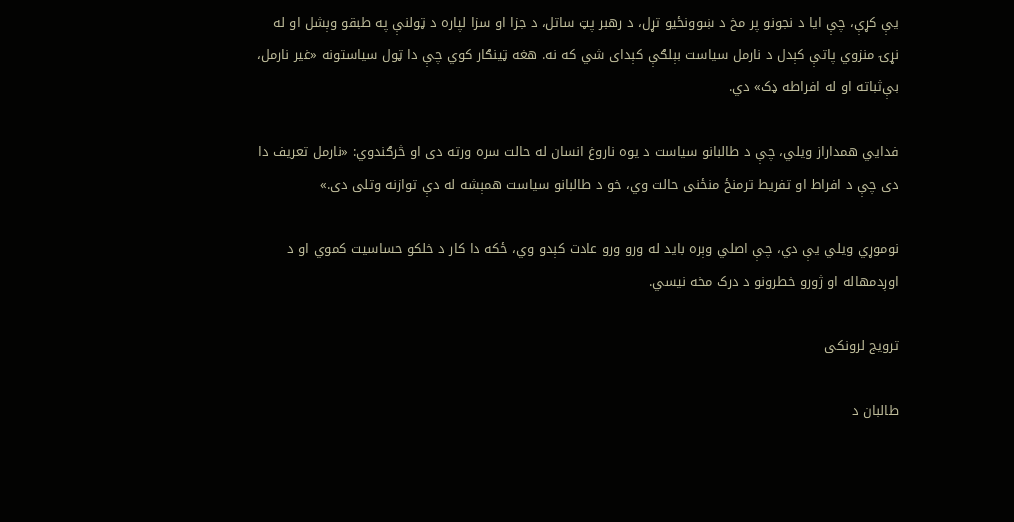یې کړې، چې ایا د نجونو پر مخ د ښوونځیو تړل، د رهبر پټ ساتل، د جزا او سزا لپاره د ټولنې په طبقو وېشل او له نړۍ منزوي پاتې کېدل د نارمل سیاست بېلګې کېدای شي که نه. هغه ټینګار کوي چې دا ټول سیاستونه «غیر نارمل، بې‌ثباته او له افراطه ډک» دي.

فدایي همداراز ویلي، چې د طالبانو سیاست د یوه ناروغ انسان له حالت سره ورته دی او څرګندوي: «نارمل تعریف دا دی چې د افراط او تفریط ترمنځ منځنی حالت وي، خو د طالبانو سیاست همېشه له دې توازنه وتلی دی.»

نوموړي ویلي یې دي، چې اصلي وېره باید له ورو ورو عادت کېدو وي، ځکه دا کار د خلکو حساسیت کموي او د اوږدمهاله او ژورو خطرونو د درک مخه نیسي.

ترویج لرونکی

طالبان د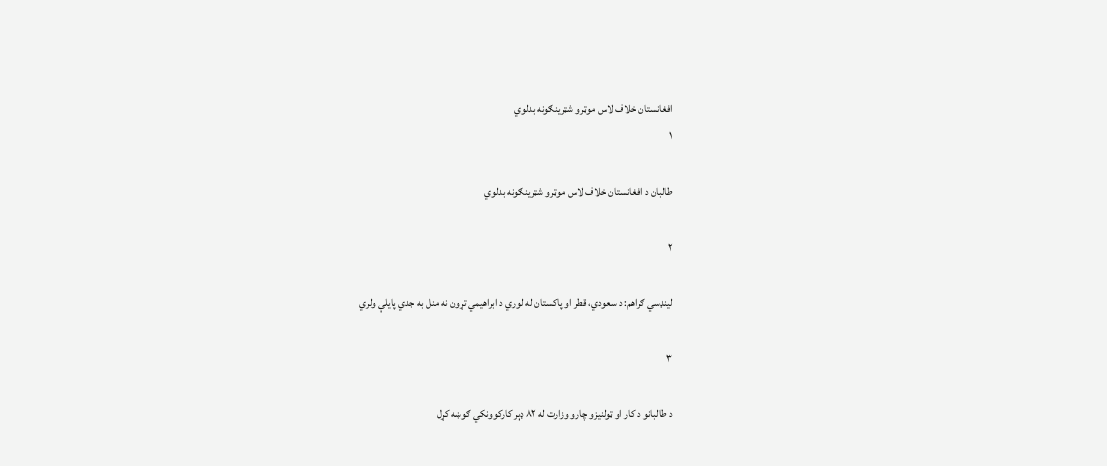افغانستان خلاف لاس موټرو شټرینګونه بدلوي
۱

طالبان د افغانستان خلاف لاس موټرو شټرینګونه بدلوي

۲

لينډسي ګراهم: د سعودي، قطر او پاکستان له لوري د ابراهیمي تړون نه منل به جدي پایلې ولري

۳

د طالبانو د کار او ټولنیزو چارو وزارت له ۸۲ ډېر کارکوونکي ګوښه کړل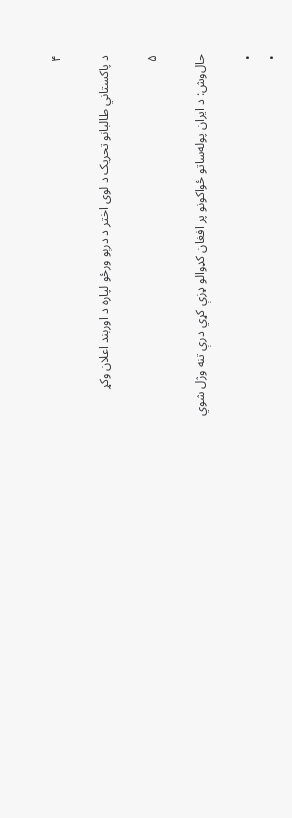۴

د پاکستاني طالبانو تحریک د لوی اختر د درېو ورځو لپاره د اوربند اعلان وکړ

۵

حال‌وش: د ایران پوله‌ساتو ځواکونو پر افغان کډوالو ډزې کړي درې تنه وژل شوي

•
•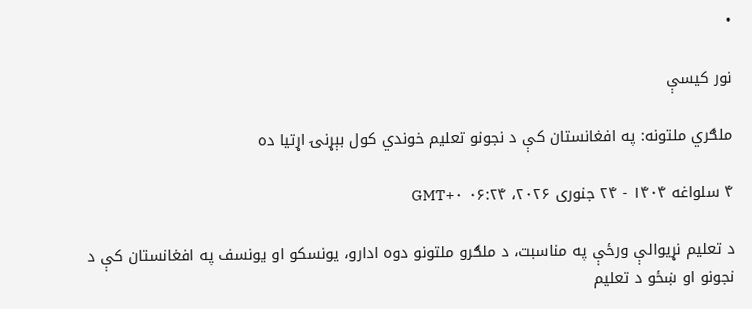•

نور کیسې

ملګري ملتونه: په افغانستان کې د نجونو تعلیم خوندي کول بېړنۍ اړتیا ده

۴ سلواغه ۱۴۰۴ - ۲۴ جنوری ۲۰۲۶، ۰۶:۲۴ GMT+۰

د تعلیم نړیوالې ورځې په مناسبت، د ملګرو ملتونو دوه ادارو، یونسکو او یونسف په افغانستان کې د نجونو او ښځو د تعلیم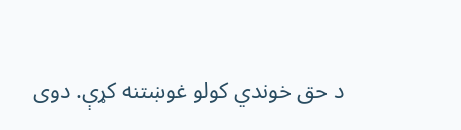د حق خوندي کولو غوښتنه کړې. دوی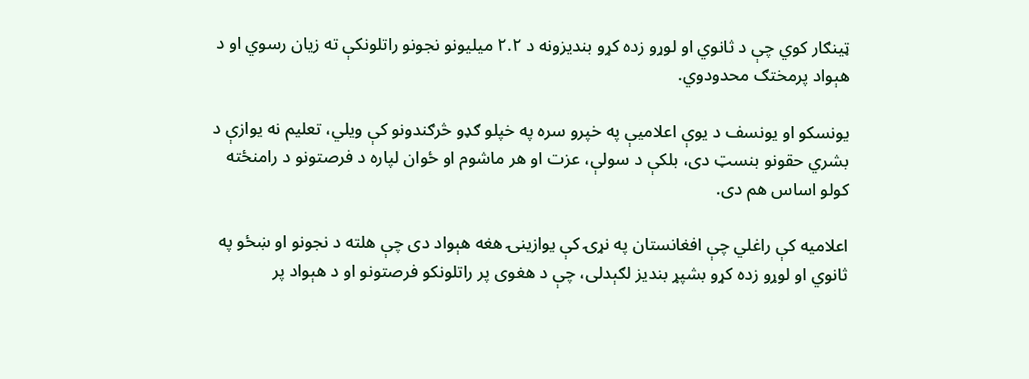ټینګار کوي چې د ثانوي او لوړو زده کړو بندیزونه د ۲.۲ میلیونو نجونو راتلونکې ته زیان رسوي او د هېواد پرمختګ محدودوي.

یونسکو او یونسف د یوې اعلامیې په خپرو سره په خپلو ګډو څرګندونو کې ویلي، تعلیم نه یوازې د بشري حقونو بنسټ دی، بلکې د سولې، عزت او هر ماشوم او ځوان لپاره د فرصتونو د رامنځته کولو اساس هم دی.

اعلامیه کې راغلي چې افغانستان په نړۍ کې یوازینۍ هغه هېواد دی چې هلته د نجونو او ښځو په ثانوي او لوړو زده کړو بشپړ بندیز لګېدلی، چې د هغوی پر راتلونکو فرصتونو او د هېواد پر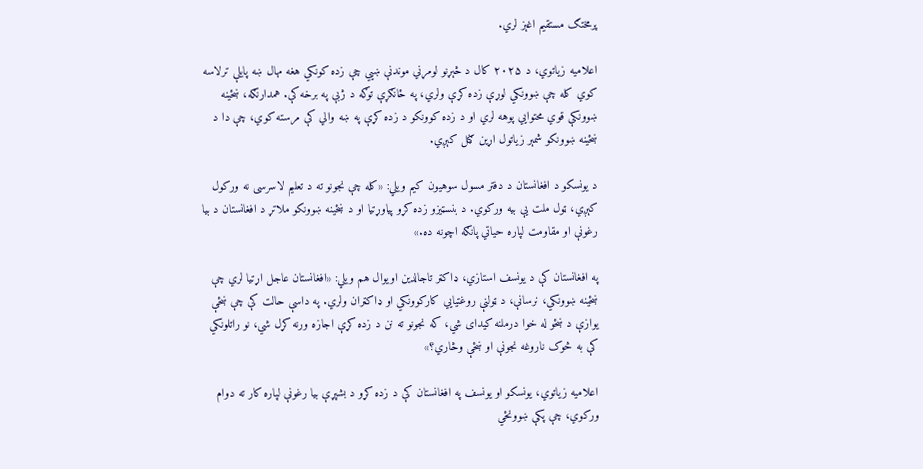پرمختګ مستقیم اغېز لري.

اعلامیه زیاتوي، د ۲۰۲۵ کال د څېړنو لومړني موندنې ښيي چې زده کونکي هغه مهال ښه پایلې ترلاسه کوي کله چې ښوونکي لوړې زده کړې ولري، په ځانګړې توګه د ژبې په برخه کې. همدارنګه، ښځینه ښوونکې قوي محتوايي پوهه لري او د زده کوونکو د زده کړې په ښه والي کې مرسته کوي، چې دا د ښځینه ښوونکو شمېر زیاتول اړین ګڼل کېږي.

د یونسکو د افغانستان د دفتر مسول سوهیون کیم ویلي: «کله چې نجونو ته د تعلیم لاسرسی نه ورکول کېږي، ټول ملت یې بیه ورکوي. د بنسټیزو زده کړو پیاوړتیا او د ښځینه ښوونکو ملاتړ د افغانستان د بیا رغونې او مقاومت لپاره حیاتي پانګه اچونه ده.»

په افغانستان کې د یونسف استازي، ډاکټر تاجالدین اویوال هم ویلي: «افغانستان عاجل اړتیا لري چې ښځینه ښوونکي، نرسانې، د ټولنې روغتیايي کارکوونکي او ډاکټران ولري. په داسې حالت کې چې ښځې یوازې د ښځو له خوا درملنه کیدای شي، که نجونو ته نن د زده کړې اجازه ورنه کړل شي، نو راتلونکي کې به څوک ناروغه نجونې او ښځې وڅاري؟»

اعلامیه زیاتوي، یونسکو او یونسف په افغانستان کې د زده کړو د بشپړې بیا رغونې لپاره کار ته دوام ورکوي، چې پکې ښوونځي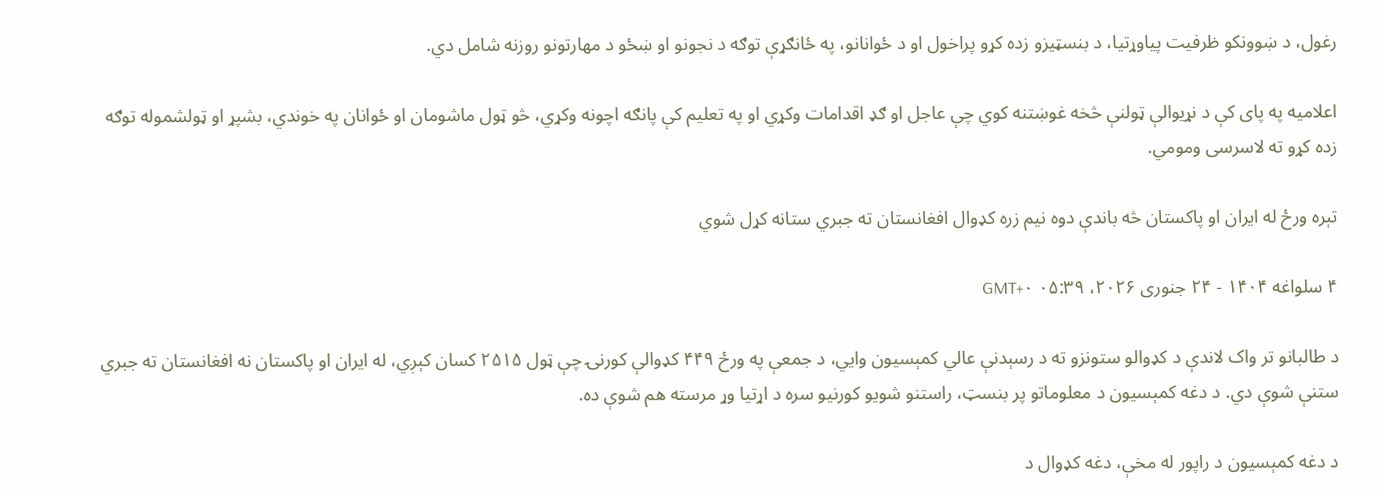رغول، د ښوونکو ظرفیت پیاوړتیا، د بنسټیزو زده کړو پراخول او د ځوانانو، په ځانګړې توګه د نجونو او ښځو د مهارتونو روزنه شامل دي.

اعلامیه په پای کې د نړیوالې ټولنې څخه غوښتنه کوي چې عاجل او ګډ اقدامات وکړي او په تعلیم کې پانګه اچونه وکړي، څو ټول ماشومان او ځوانان په خوندي، بشپړ او ټولشموله توګه زده کړو ته لاسرسی ومومي.

تېره ورځ له ایران او پاکستان څه باندې دوه نیم زره کډوال افغانستان ته جبري ستانه کړل شوي

۴ سلواغه ۱۴۰۴ - ۲۴ جنوری ۲۰۲۶، ۰۵:۳۹ GMT+۰

د طالبانو تر واک لاندې د کډوالو ستونزو ته د رسېدنې عالي کمېسیون وایي، د جمعې په ورځ ۴۴۹ کډوالې کورنۍ چې ټول ۲۵۱۵ کسان کېږي، له ایران او پاکستان نه افغانستان ته جبري ستنې شوې دي. د دغه کمېسیون د معلوماتو پر بنسټ، راستنو شویو کورنیو سره د اړتیا وړ مرسته هم شوې ده.

د دغه کمېسیون د راپور له مخې، دغه کډوال د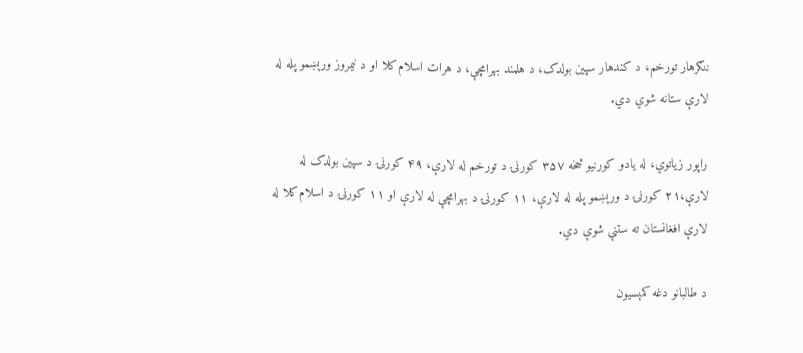ننګرهار تورخم، د کندهار سپین بولدک، د هلمند بهرامچې، د هرات اسلام‌کلا او د نیمروز ورېښمو پله له لارې ستانه شوي دي.

راپور زیاتوي، له یادو کورنیو څخه ۳۵۷ کورنۍ د تورخم له لارې، ۴۹ کورنۍ د سپین بولدک له لارې،۲۱ کورنۍ د ورېښمو پله له لارې، ۱۱ کورنۍ د بهرامچې له لارې او ۱۱ کورنۍ د اسلام‌کلا له لارې افغانستان ته ستنې شوې دي.

د طالبانو دغه کمېسیون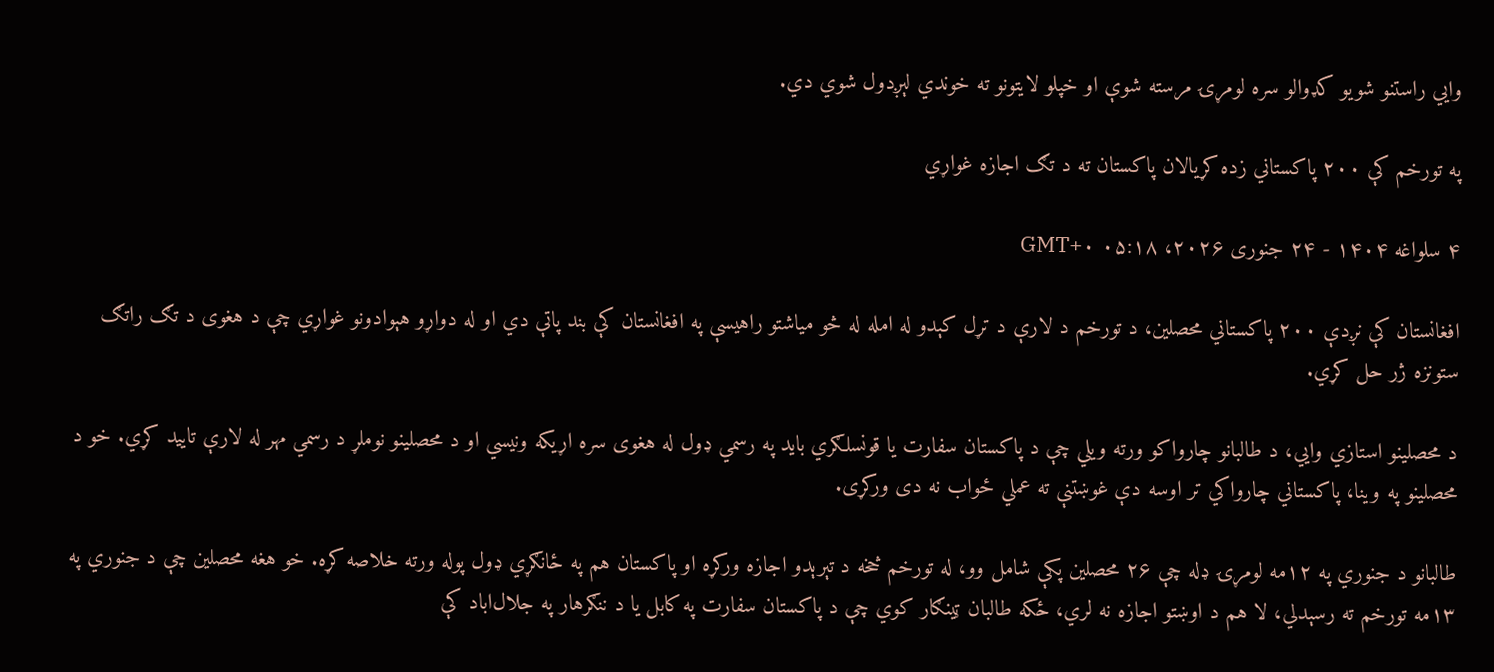وایي راستنو شویو کډوالو سره لومړۍ مرسته شوې او خپلو لایتونو ته خوندي لېږدول شوي دي.

په تورخم کې ۲۰۰ پاکستاني زده کړیالان پاکستان ته د تګ اجازه غواړي

۴ سلواغه ۱۴۰۴ - ۲۴ جنوری ۲۰۲۶، ۰۵:۱۸ GMT+۰

افغانستان کې نږدې ۲۰۰ پاکستاني محصلین، د تورخم د لارې د تړل کېدو له امله له څو میاشتو راهیسې په افغانستان کې بند پاتې دي او له دواړو هېوادونو غواړي چې د هغوی د تګ راتګ ستونزه ژر حل کړي.

د محصلینو استازي وايي، د طالبانو چارواکو ورته ویلي چې د پاکستان سفارت یا قونسلګري باید په رسمي ډول له هغوی سره اړیکه ونیسي او د محصلینو نوملړ د رسمي مهر له لارې تایید کړي. خو د محصلینو په وینا، پاکستاني چارواکي تر اوسه دې غوښتنې ته عملي ځواب نه دی ورکړی.

طالبانو د جنوري په ۱۲مه لومړۍ ډله چې ۲۶ محصلین پکې شامل وو، له تورخم څخه د تېرېدو اجازه ورکړه او پاکستان هم په ځانګړي ډول پوله ورته خلاصه کړه. خو هغه محصلین چې د جنوري په ۱۳مه تورخم ته رسېدلي، لا هم د اوښتو اجازه نه لري، ځکه طالبان ټینګار کوي چې د پاکستان سفارت په کابل یا د ننګرهار په جلال‌اباد کې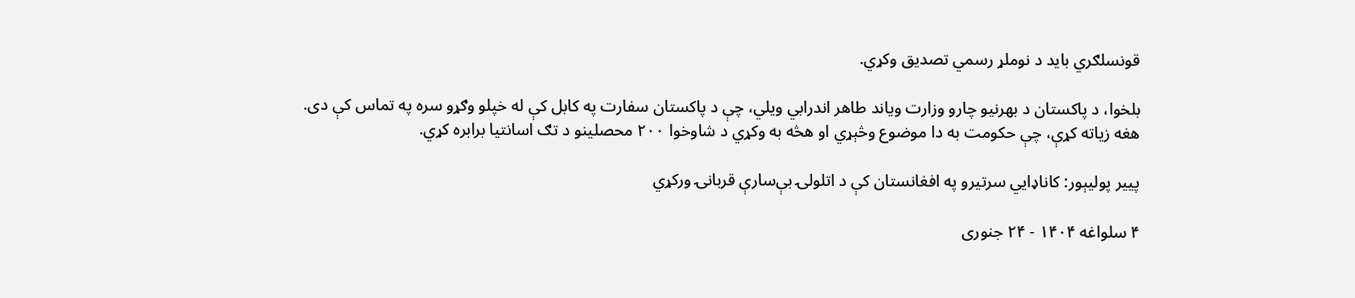قونسلګري باید د نوملړ رسمي تصدیق وکړي.

بلخوا، د پاکستان د بهرنیو چارو وزارت ویاند طاهر اندرابي ویلي، چې د پاکستان سفارت په کابل کې له خپلو وګړو سره په تماس کې دی. هغه زیاته کړې، چې حکومت به دا موضوع وڅېړي او هڅه به وکړي د شاوخوا ۲۰۰ محصلینو د تګ اسانتیا برابره کړي.

پییر پولیېور: کاناډایي سرتیرو په افغانستان کې د اتلولۍ بې‌سارې قربانۍ ورکړي

۴ سلواغه ۱۴۰۴ - ۲۴ جنوری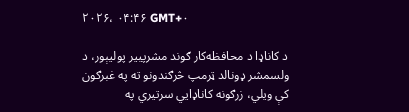۲۰۲۶، ۰۴:۴۶ GMT+۰

د کاناډا د محافظه‌کار ګوند مشرپییر پولیېور، د ولسمشر ډونالد ټرمپ څرګندونو ته په غبرګون کې ویلي، زرګونه کاناډایي سرتیري په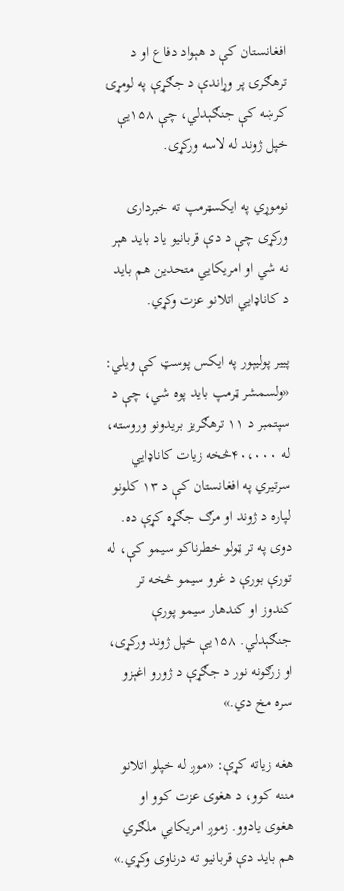افغانستان کې د هېواد دفاع او د ترهګرۍ پر وړاندې د جګړې په لومړۍ کرښه کې جنګېدلي، چې ۱۵۸یې خپل ژوند له لاسه ورکړی.

نوموړي په ایکسټرمپ ته خبرداری ورکړی چې د دې قربانیو یاد باید هېر نه شي او امریکایي متحدین هم باید د کاناډایي اتلانو عزت وکړي.

پییر پولیېور په ایکس پوسټ کې ویلي: «ولسمشر ټرمپ باید پوه شي، چې د سپتمبر د ۱۱ ترهګریز بریدونو وروسته، له ۴۰،۰۰۰څخه زیات کاناډایي سرتیري په افغانستان کې د ۱۳ کلونو لپاره د ژوند او مرګ جګړه کړې ده. دوی په تر ټولو خطرناکو سیمو کې، له تورې بورې د غرو سیمو څخه تر کندوز او کندهار سیمو پورې جنګېدلي. ۱۵۸یې خپل ژوند ورکړی، او زرګونه نور د جګړې د ژورو اغېزو سره مخ دي.»

هغه زیاته کړې: «موږ له خپلو اتلانو مننه کوو، د هغوی عزت کوو او هغوی یادوو. زموږ امریکایي ملګري هم باید دې قربانیو ته درناوی وکړي.»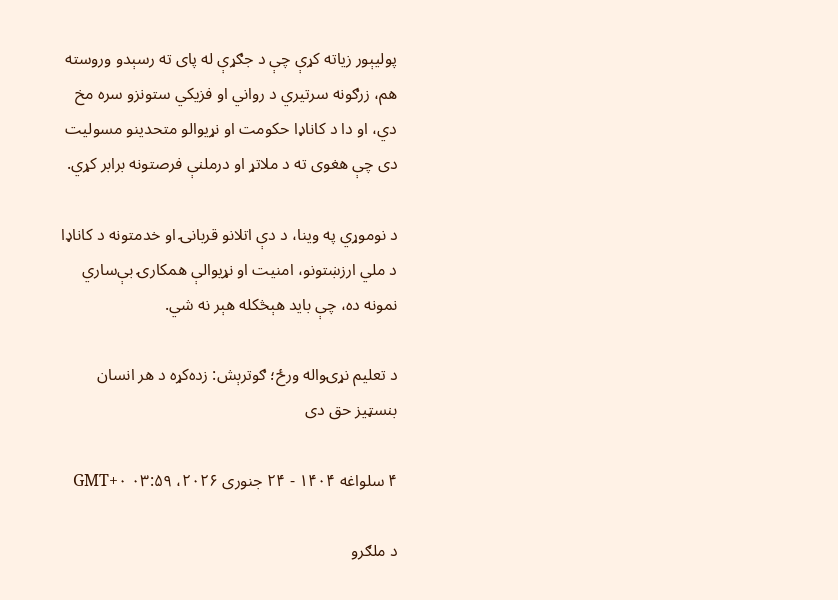پولیېور زیاته کړې چې د جګړې له پای ته رسېدو وروسته هم، زرګونه سرتیري د رواني او فزیکي ستونزو سره مخ دي، او دا د کاناډا حکومت او نړیوالو متحدینو مسولیت دی چې هغوی ته د ملاتړ او درملنې فرصتونه برابر کړي.

د نوموړي په وینا، د دې اتلانو قربانۍ او خدمتونه د کاناډا د ملي ارزښتونو، امنیت او نړیوالې همکارۍ بې‌ساري نمونه ده، چې باید هېڅکله هېر نه شي.

د تعلیم نړۍواله ورځ؛ ګوترېش: زده‌کړه د هر انسان بنسټیز حق دی

۴ سلواغه ۱۴۰۴ - ۲۴ جنوری ۲۰۲۶، ۰۳:۵۹ GMT+۰

د ملګرو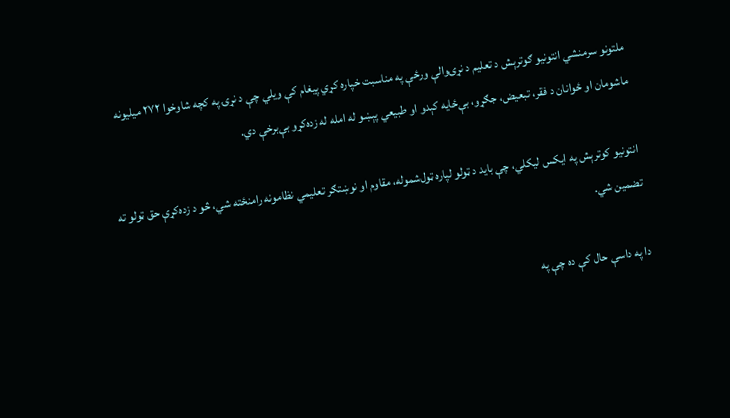ملتونو سرمنشي انتونیو ګوترېش د تعلیم د نړۍوالې ورځې په مناسبت خپاره کړي پیغام کې ویلي چې د نړۍ په کچه شاوخوا ۲۷۲ میلیونه ماشومان او ځوانان د فقر، تبعیض، جګړو، بې‌ځایه کېدو او طبیعي پېښو له امله له زده‌کړو بې‌برخې دي.

انتونیو کوترېش په ایکس لیکلي، چې باید د ټولو لپاره ټول‌شموله، مقاوم او نوښتګر تعلیمي نظامونه رامنځته شي، څو د زده‌کړې حق ټولو ته تضمین شي.

دا په داسې حال کې ده چې په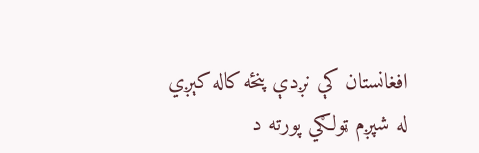افغانستان کې نږدې پنځه کاله کېږي له شپږم ټولګي پورته د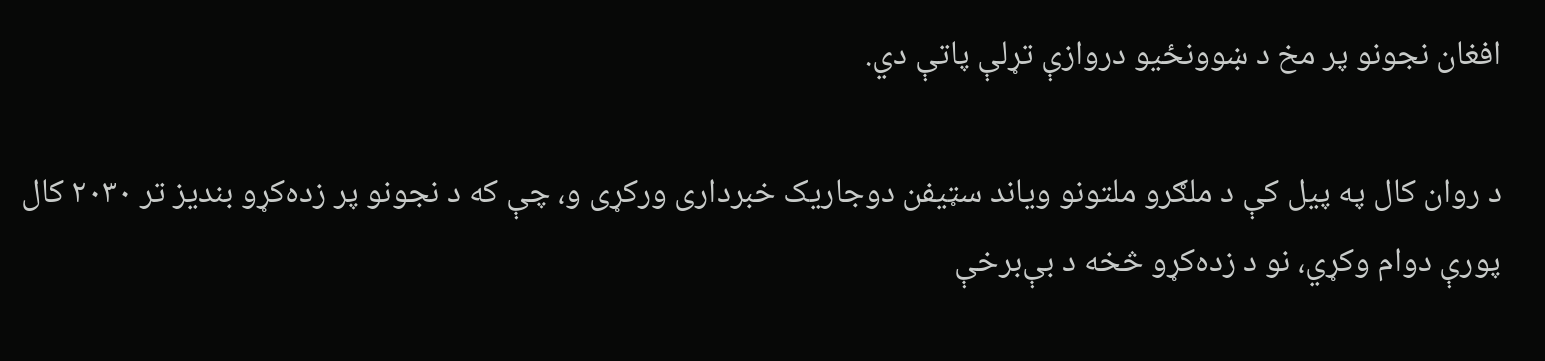افغان نجونو پر مخ د ښوونځیو دروازې تړلې پاتې دي.

د روان کال په پیل کې د ملګرو ملتونو ویاند سټیفن دوجاریک خبرداری ورکړی و، چې که د نجونو پر زده‌کړو بندیز تر ۲۰۳۰ کال پورې دوام وکړي، نو د زده‌کړو څخه د بې‌برخې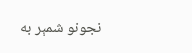نجونو شمېر به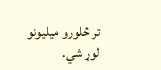تر څلورو میلیونو لوړ شي.